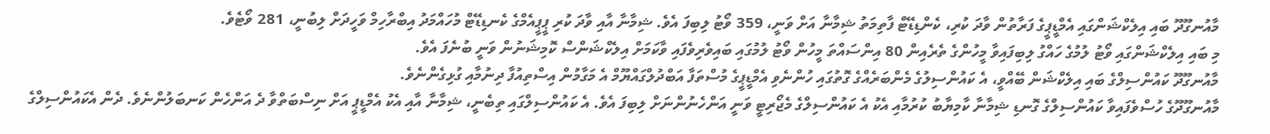މާއުނގޫދޫ ބައި އިލެކްޝަންގައި އެމްޑީޕީގެ ފަރާތުން ވާދަ ކުރި، ކެންޑިޑޭޓް ފާތިމަތު ޝިމާނާ އަށް ވަނީ، 359 ވޯޓު ލިބިފަ އެވެ. ޝިމާނާ އާއި ވާދަ ކުރި ޕީޕީއެމްގެ ކެނޑިޑޭޓް މުހައްމަދު އިބްރާހިމް ވަހީދަށް ލިބުނީ، 281 ވޯޓެވެ.
މި ބައި އިލެކްޝަންގައި ވޯޓު ލުމުގެ ހައްގު ލިބިފައިވާ މީހުންގެ ތެރެއިން 80 އިންސައްތަ މީހުން ވޯޓު ލުމުގައި ބައިވެރިވެފައި ވާކަމަށް އިލެކްޝަންސް ކޮމިޝަނުން ވަނީ ބުނެފަ އެވެ.
މާއުނގޫދޫ ކައުންސިލްގެ ބައި އިލެކްޝަން ބޭއްވީ، އެ ކައުންސިލުގެ މެންބަރެއްގެ ގޮތުގައި ހުންނެވި އެމްޑީޕީގެ މުސްތަފާ އަބްދުލްގައްޔޫމް އެ މަގާމުން އިސްތިއުފާ ދިނުމާއި ގުޅިގެންނެވެ.
މާއުނގޫދޫގެ ހުސްވެފައިވާ ކައުންސިލްގެ ގޮނޑި ޝިމާނާ ކާމިޔާބު ކުރުމާއި އެކު އެ ކައުންސިލްގެ މެޖޯރިޓީ ވަނީ އަންހެނުންނަށް ލިބިފަ އެވެ. އެ ކައުންސިލްގައި ތިބެނީ، ޝިމާނާ އާއި އެކު އެމްޑީޕީ އަށް ނިސްބަތްވާ ދެ އަންހެން ކަނބަލުންނެވެ. ދެން އެކައުންސިލްގެ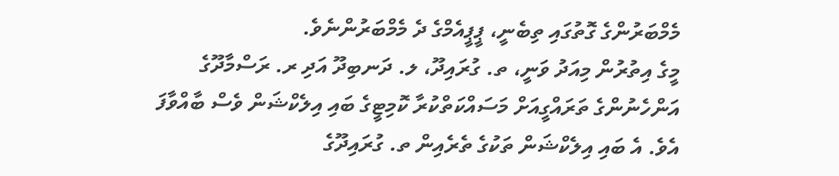މެމްބަރުންގެ ގޮތުގައި ތިބެނީ، ޕީޕީއެމްގެ ދެ މެމްބަރުންނެވެ.
މީގެ އިތުރުން މިއަދު ވަނީ، ތ. ގުރައިދޫ، ލ. ދަނބިދޫ އަދި ރ. ރަސްމާދޫގެ އަންހެނުންގެ ތަރައްގީއަށް މަސައްކަތްކުރާ ކޮމިޓީގެ ބައި އިލެކްޝަން ވެސް ބާއްވާފަ އެވެ. އެ ބައި އިލެކްޝަން ތަކުގެ ތެރެއިން ތ. ގުރައިދޫގެ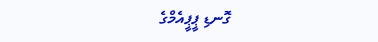ގޮނޑި ޕީޕީއެމްގެ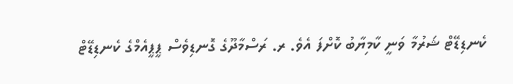ކެނޑިޑޭޓް ޝަރުމާ ވަނީ ކާމިޔާބު ކޮށްފަ އެވެ. ރ. ރަސްމާދޫގެ ގޮނޑިވެސް ޕީޕީއެމްގެ ކެނޑިޑޭޓް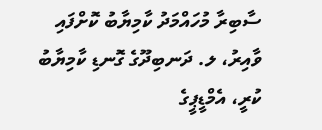ސާބިރާ މުހައްމަދު ކާމިޔާބު ކޮށްފައި ވާއިރު، ލ. ދަނބިދޫގެ ގޮނޑި ކާމިޔާބު ކުރީ، އެމްޑީޕީގެ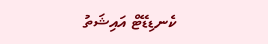ކެނޑިޑޭޓް އައިޝަތު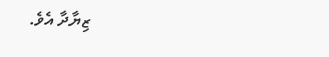ޒިޔާދާ އެވެ.